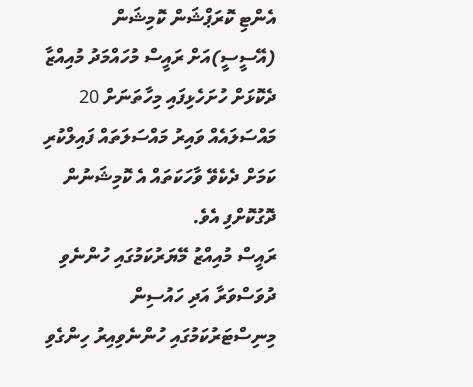އެންޓި ކޮރަޕްޝަން ކޮމިޝަން (އޭސީސީ)އަށް ރައީސް މުހައްމަދު މުއިއްޒާ ދެކޮޅަށް ހުށަހެޅިފައި މިހާތަނަށް 20 މައްސަލައެއް ވައިރު މައްސަލަތައް ފައިލްކުރި ކަމަށް ދެކެވޭ ވާހަކަތައް އެ ކޮމިޝަނުން ދޮގުކޮށްފި އެވެ.
ރައީސް މުއިއްޒު މޭޔަރުކަމުގައި ހުންނެވި ދުވަސްވަރާ އަދި ހައުސިން މިނިސްޓަރުކަމުގައި ހުންނެވިއިރު ހިންގެވި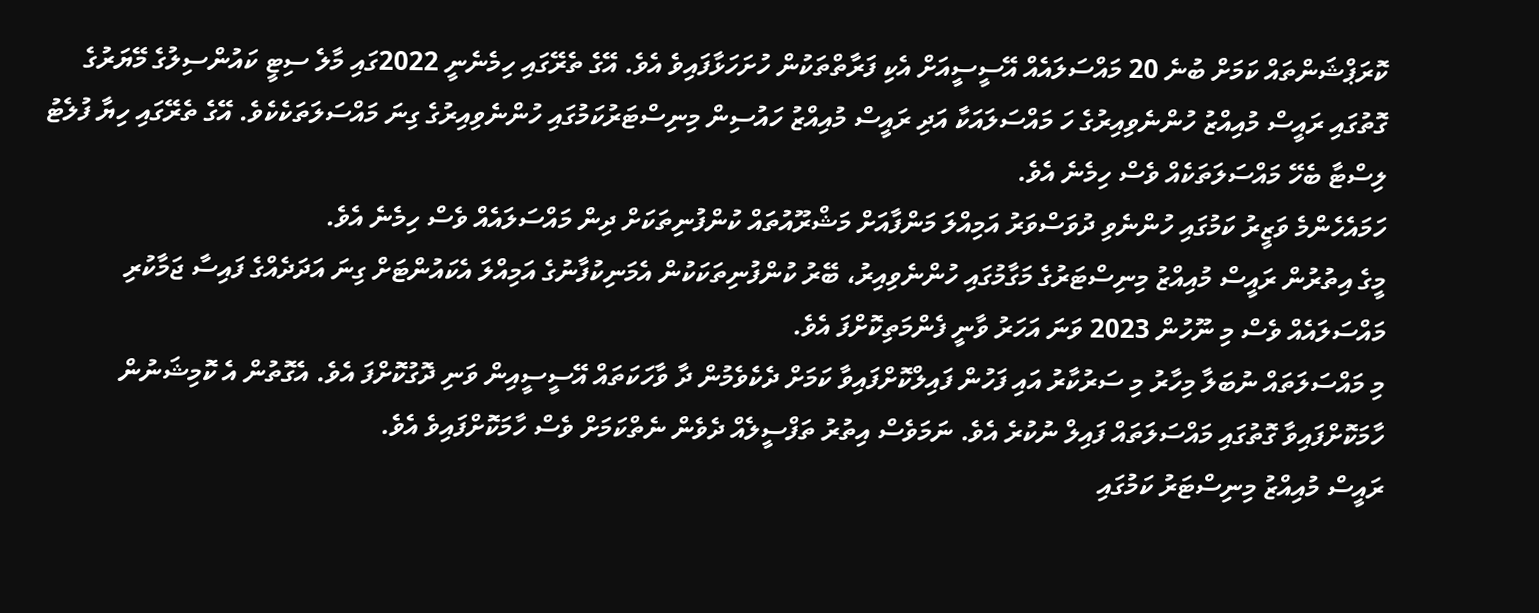ކޮރަޕްޝަންތައް ކަމަށް ބުނެ 20 މައްސަލައެއް އޭސީސީއަށް އެކި ފަރާތްތަކުން ހުށަހަޅާފައިވެ އެވެ. އޭގެ ތެރޭގައި ހިމެނެނީ 2022ގައި މާލެ ސިޓީ ކައުންސިލުގެ މޭޔަރުގެ ގޮތުގައި ރައީސް މުއިއްޒު ހުންނެވިއިރުގެ ހަ މައްސަލައަކާ އަދި ރައީސް މުއިއްޒު ހައުސިން މިނިސްޓަރުކަމުގައި ހުންނެވިއިރުގެ ގިނަ މައްސަލަތަކެކެވެ. އޭގެ ތެރޭގައި ހިޔާ ފުލެޓު ލިސްޓާ ބެހޭ މައްސަލަތަކެއް ވެސް ހިމެނެ އެވެ.
ހަމައެހެންމެ ވަޒީރު ކަމުގައި ހުންނެވި ދުވަސްވަރު އަމިއްލަ މަންފާއަށް މަޝްރޫއުތައް ކުންފުނިތަކަށް ދިން މައްސަލައެއް ވެސް ހިމެނެ އެވެ.
މީގެ އިތުރުން ރައީސް މުއިއްޒު މިނިސްޓަރުގެ މަގާމުގައި ހުންނެވިއިރު، ބޭރު ކުންފުނިތަކަކުން އެމަނިކުފާނުގެ އަމިއްލަ އެކައުންޓަށް ގިނަ އަދަދެއްގެ ފައިސާ ޖަމާކުރި މައްސަލައެއް ވެސް މި ނޫހުން 2023 ވަނަ އަހަރު ވާނީ ފެންމަތިކޮށްފަ އެވެ.
މި މައްސަލަތައް ނުބަލާ މިހާރު މި ސަރުކާރު އައި ފަހުން ފައިލްކޮށްފައިވާ ކަމަށް ދެކެވެމުން ދާ ވާހަކަތައް އޭސީސީއިން ވަނި ދޮގުކޮށްފަ އެވެ. އެގޮތުން އެ ކޮމިޝަނުން ހާމަކޮށްފައިވާ ގޮތުގައި މައްސަލަތައް ފައިލް ނުކުރެ އެވެ. ނަމަވެސް އިތުރު ތަފްސީލެއް ދެވެން ނެތްކަމަށް ވެސް ހާމަކޮށްފައިވެ އެވެ.
ރައީސް މުއިއްޒު މިނިސްޓަރު ކަމުގައި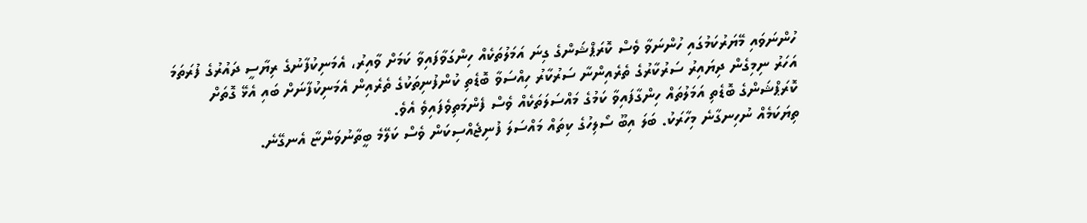ހުންނަވައި މޭޔަރުކަމުގައި ހުންނަވާ ވެސް ކޮރަޕްޝަންގެ ގިނަ އަމަލުތަކެއް ހިންގަވާފައިވާ ކަމަށް ވާއިރު، އެމަނިކުފާނުގެ ރިޔާސީ ދައުރުގެ ފުރަތަމަ އަހަރު ނިމިގެން ދިޔައިރު ސަރުކާރުގެ ތެރެއިންނާ ސަރުކާރު ހިއްސަވާ ބޮޑެތި ކުންފުނިތަކުގެ ތެރެއިން އެމަނިކުފާނަށް ބައި އެޅޭ ގޮތަށް ކޮރަޕްޝަންގެ ބޮޑެތި އަމަލުތައް ހިންގާފައިވާ ކަމުގެ މައްސަލަތަކެއް ވެސް ފެންމަތިވެފައިވެ އެވެ.
ތިޔަކަމެއް ނުހިނގާނެ މިހާރަކު. ބަލަ އިބޫ ސޯލިހުގެ ކިތައް މައްސަލަ ފުނިޖެއްސިކަން ވެސް ކަލޭމެ ބީތާނުވަންޏާ އެނގޭނެ.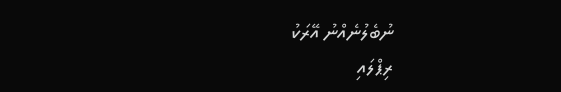ނުބެލުނެއްނު އޭރަކު
ރިޕްލައި